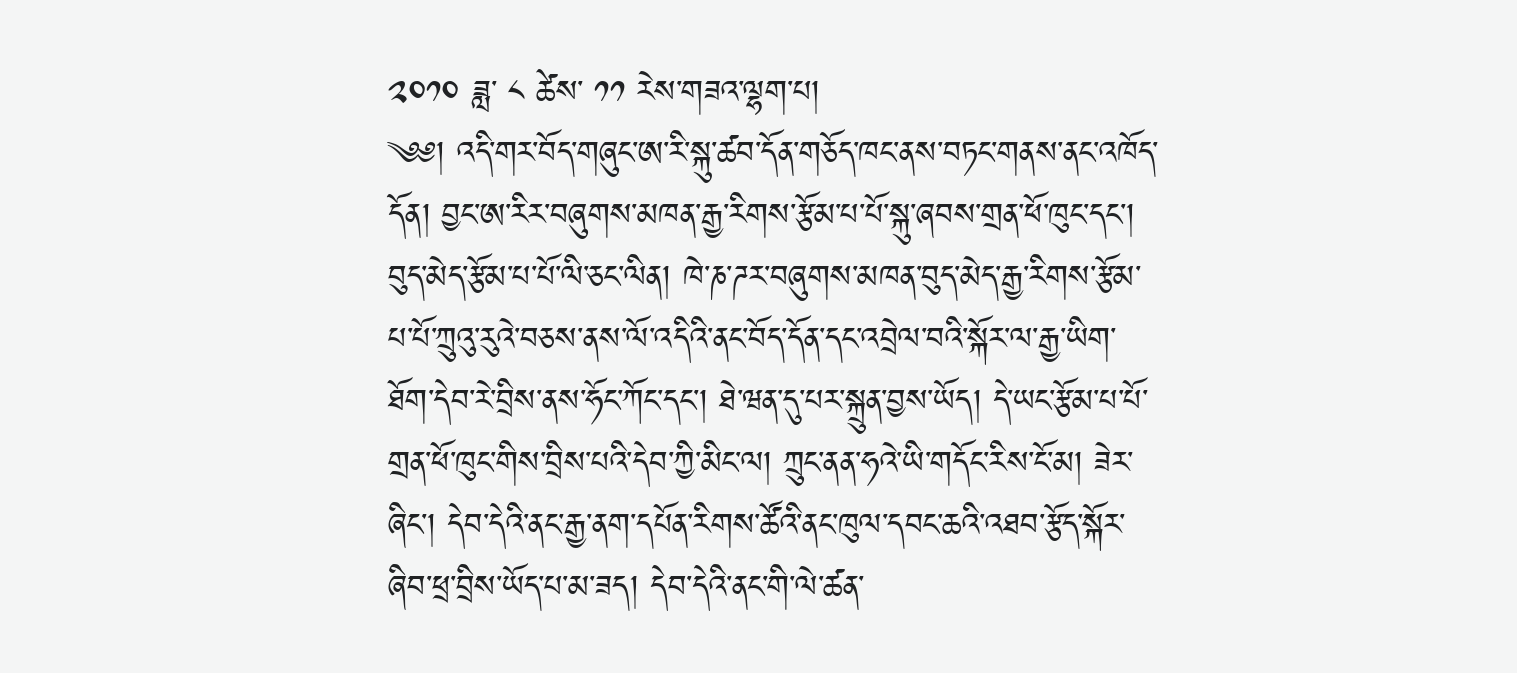༢༠༡༠ ཟླ་ ༨ ཚེས་ ༡༡ རེས་གཟའ་ལྷག་པ།
༄༅། འདི་གར་བོད་གཞུང་ཨ་རི་སྐུ་ཚབ་དོན་གཅོད་ཁང་ནས་བཏང་གནས་ནང་འཁོད་དོན། བྱང་ཨ་རིར་བཞུགས་མཁན་རྒྱ་རིགས་རྩོམ་པ་པོ་སྐུ་ཞབས་གྲན་ཕོ་ཁུང་དང་། བུད་མེད་རྩོམ་པ་པོ་ལི་ཅང་ལིན། ཁེ་ཎ་ཌར་བཞུགས་མཁན་བུད་མེད་རྒྱ་རིགས་རྩོམ་པ་པོ་ཀྲུའུ་རུའེ་བཅས་ནས་ལོ་འདིའི་ནང་བོད་དོན་དང་འབྲེལ་བའི་སྐོར་ལ་རྒྱ་ཡིག་ཐོག་དེབ་རེ་བྲིས་ནས་ཧོང་ཀོང་དང་། ཐེ་ཝན་དུ་པར་སྐྲུན་བྱས་ཡོད། དེ་ཡང་རྩོམ་པ་པོ་གྲན་ཕོ་ཁུང་གིས་བྲིས་པའི་དེབ་ཀྱི་མིང་ལ། ཀྲུང་ནན་ཧའེ་ཡི་གདོང་རིས་ངོ་མ། ཟེར་ཞིང་། དེབ་དེའི་ནང་རྒྱ་ནག་དཔོན་རིགས་ཚོའི་ནང་ཁུལ་དབང་ཆའི་འཐབ་རྩོད་སྐོར་ཞིབ་ཕྲ་བྲིས་ཡོད་པ་མ་ཟད། དེབ་དེའི་ནང་གི་ལེ་ཚན་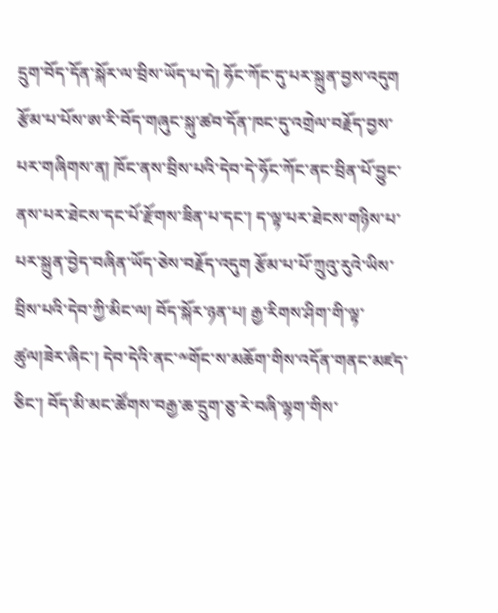དྲུག་བོད་དོན་སྐོར་ལ་བྲིས་ཡོད་པ་དེ། ཧོང་ཀོང་དུ་པར་སྐྲུན་བྱས་འདུག རྩོམ་པ་པོས་ཨ་རི་བོད་གཞུང་སྐུ་ཚབ་དོན་ཁང་དུ་འགྲེལ་བརྗོད་བྱས་པར་གཞིགས་ན། ཁོང་ནས་བྲིས་པའི་དེབ་དེ་ཧོང་ཀོང་ནང་བྲིན་པོ་བྱུང་ནས་པར་ཐེངས་དང་པོ་རྫོགས་ཟིན་པ་དང་། ད་ལྟ་པར་ཐེངས་གཉིས་པ་པར་སྐྲུན་བྱེད་བཞིན་ཡོད་ཅེས་བརྗོད་འདུག རྩོམ་པ་པོ་ཀྲུའུ་རུའེ་ཡིས་བྲིས་པའི་དེབ་ཀྱི་མིང་ལ། བོད་སྐོར་ཉན་པ། རྒྱ་རིགས་ཤིག་གི་ལྟ་ཚུལ།ཟེར་ཞིང་། དེབ་དེའི་ནང་༸གོང་ས་མཆོག་གིས་འདོན་གནང་མཛད་ཅིང་། བོད་མི་མང་ཚོགས་བརྒྱ་ཆ་དྲུག་ཅུ་རེ་བཞི་ལྷག་གིས་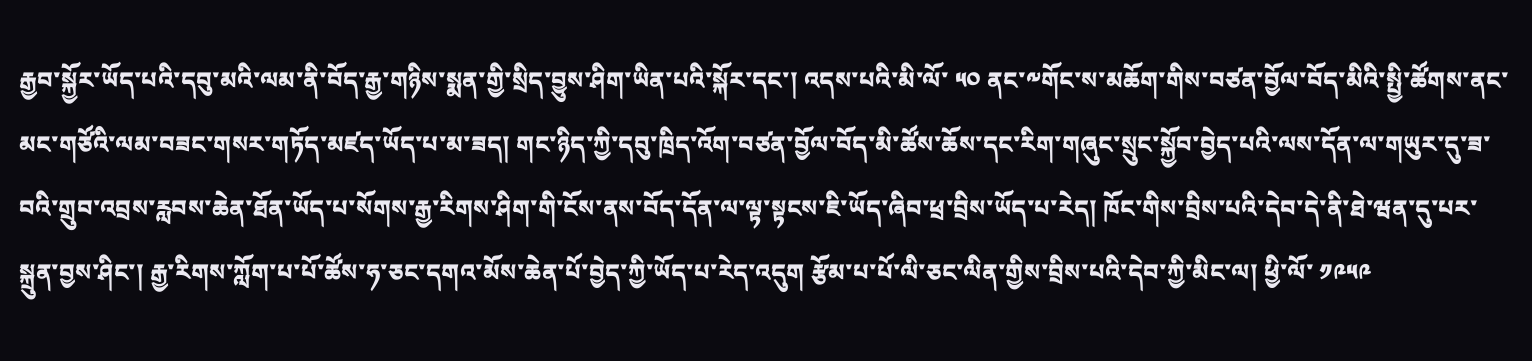རྒྱབ་སྐྱོར་ཡོད་པའི་དབུ་མའི་ལམ་ནི་བོད་རྒྱ་གཉིས་སྨན་གྱི་སྲིད་བྱུས་ཤིག་ཡིན་པའི་སྐོར་དང་། འདས་པའི་མི་ལོ་ ༥༠ ནང་༸གོང་ས་མཆོག་གིས་བཙན་བྱོལ་བོད་མིའི་སྤྱི་ཚོགས་ནང་མང་གཙོའི་ལམ་བཟང་གསར་གཏོད་མཛད་ཡོད་པ་མ་ཟད། གང་ཉིད་ཀྱི་དབུ་ཁྲིད་འོག་བཙན་བྱོལ་བོད་མི་ཚོས་ཆོས་དང་རིག་གཞུང་སྲུང་སྐྱོབ་བྱེད་པའི་ལས་དོན་ལ་གཡུར་དུ་ཟ་བའི་གྲུབ་འབྲས་རླབས་ཆེན་ཐོན་ཡོད་པ་སོགས་རྒྱ་རིགས་ཤིག་གི་ངོས་ནས་བོད་དོན་ལ་ལྟ་སྟངས་ཇི་ཡོད་ཞིབ་ཕྲ་བྲིས་ཡོད་པ་རེད། ཁོང་གིས་བྲིས་པའི་དེབ་དེ་ནི་ཐེ་ཝན་དུ་པར་སྐྲུན་བྱས་ཤིང་། རྒྱ་རིགས་ཀློག་པ་པོ་ཚོས་ཧ་ཅང་དགའ་མོས་ཆེན་པོ་བྱེད་ཀྱི་ཡོད་པ་རེད་འདུག རྩོམ་པ་པོ་ལི་ཅང་ལིན་གྱིས་བྲིས་པའི་དེབ་ཀྱི་མིང་ལ། ཕྱི་ལོ་ ༡༩༥༩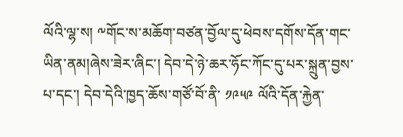ལོའི་ལྷ་ས། ༸གོང་ས་མཆོག་བཙན་བྱོལ་དུ་ཕེབས་དགོས་དོན་གང་ཡིན་ནམ།ཞེས་ཟེར་ཞིང་། དེབ་དེ་ཉེ་ཆར་ཧོང་ཀོང་དུ་པར་སྐྲུན་བྱས་པ་དང་། དེབ་དེའི་ཁྱད་ཆོས་གཙོ་བོ་ནི་ ༡༩༥༩ ལོའི་དོན་རྐྱེན་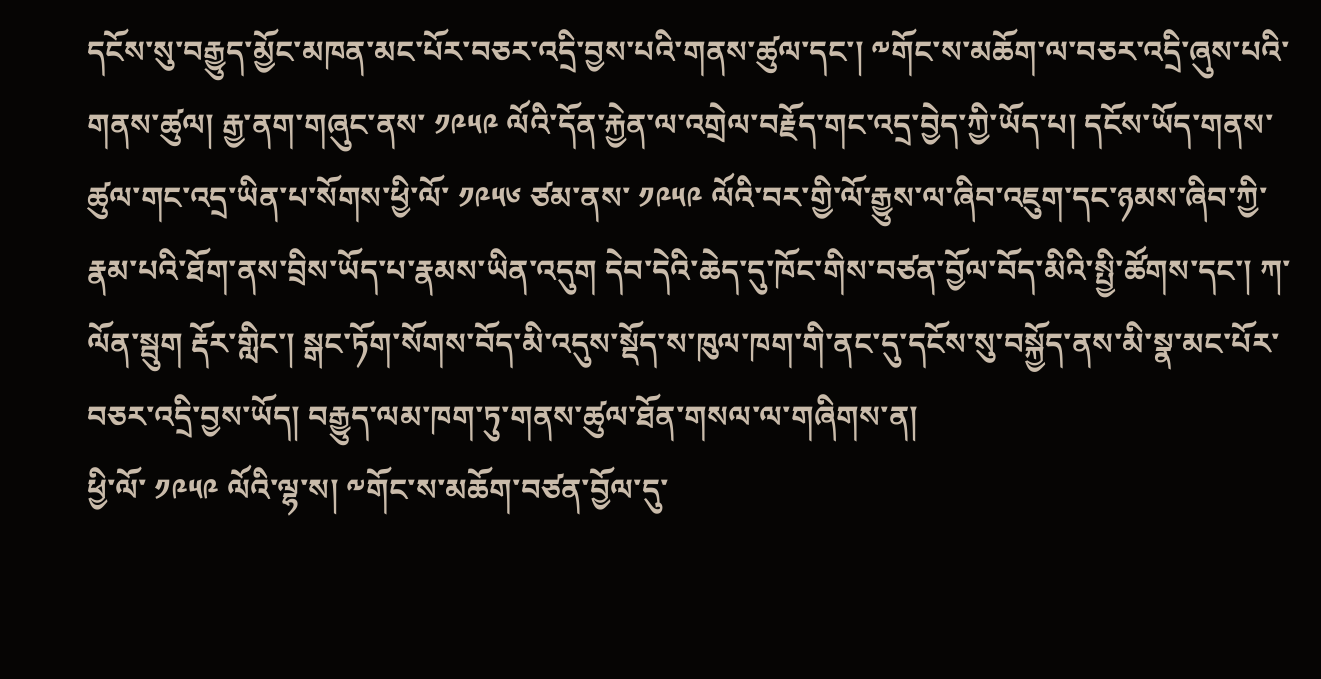དངོས་སུ་བརྒྱུད་མྱོང་མཁན་མང་པོར་བཅར་འདྲི་བྱས་པའི་གནས་ཚུལ་དང་། ༸གོང་ས་མཆོག་ལ་བཅར་འདྲི་ཞུས་པའི་གནས་ཚུལ། རྒྱ་ནག་གཞུང་ནས་ ༡༩༥༩ ལོའི་དོན་རྐྱེན་ལ་འགྲེལ་བརྗོད་གང་འདྲ་བྱེད་ཀྱི་ཡོད་པ། དངོས་ཡོད་གནས་ཚུལ་གང་འདྲ་ཡིན་པ་སོགས་ཕྱི་ལོ་ ༡༩༥༦ ཙམ་ནས་ ༡༩༥༩ ལོའི་བར་གྱི་ལོ་རྒྱུས་ལ་ཞིབ་འཇུག་དང་ཉམས་ཞིབ་ཀྱི་རྣམ་པའི་ཐོག་ནས་བྲིས་ཡོད་པ་རྣམས་ཡིན་འདུག དེབ་དེའི་ཆེད་དུ་ཁོང་གིས་བཙན་བྱོལ་བོད་མིའི་སྤྱི་ཚོགས་དང་། ཀ་ལོན་སྦུག རྡོར་གླིང་། སྒང་ཏོག་སོགས་བོད་མི་འདུས་སྡོད་ས་ཁུལ་ཁག་གི་ནང་དུ་དངོས་སུ་བསྐྱོད་ནས་མི་སྣ་མང་པོར་བཅར་འདྲི་བྱས་ཡོད། བརྒྱུད་ལམ་ཁག་ཏུ་གནས་ཚུལ་ཐོན་གསལ་ལ་གཞིགས་ན།
ཕྱི་ལོ་ ༡༩༥༩ ལོའི་ལྷ་ས། ༸གོང་ས་མཆོག་བཙན་བྱོལ་དུ་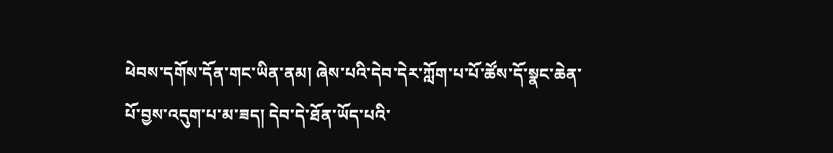ཕེབས་དགོས་དོན་གང་ཡིན་ནམ། ཞེས་པའི་དེབ་དེར་ཀློག་པ་པོ་ཚོས་དོ་སྣང་ཆེན་པོ་བྱས་འདུག་པ་མ་ཟད། དེབ་དེ་ཐོན་ཡོད་པའི་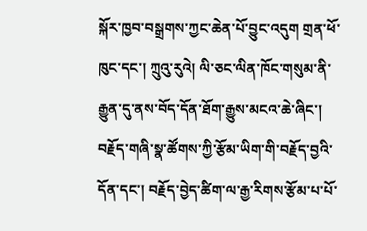སྐོར་ཁྱབ་བསྒྲགས་ཀྱང་ཆེན་པོ་བྱུང་འདུག གྲན་ཕོ་ཁུང་དང་། ཀྲུའུ་རུའེ། ལི་ཅང་ལིན་ཁོང་གསུམ་ནི་རྒྱུན་དུ་ནས་བོད་དོན་ཐོག་རྒྱུས་མངའ་ཆེ་ཞིང་། བརྗོད་གཞི་སྣ་ཚོགས་ཀྱི་རྩོམ་ཡིག་གི་བརྗོད་བྱའི་དོན་དང་། བརྗོད་བྱེད་ཚིག་ལ་རྒྱ་རིགས་རྩོམ་པ་པོ་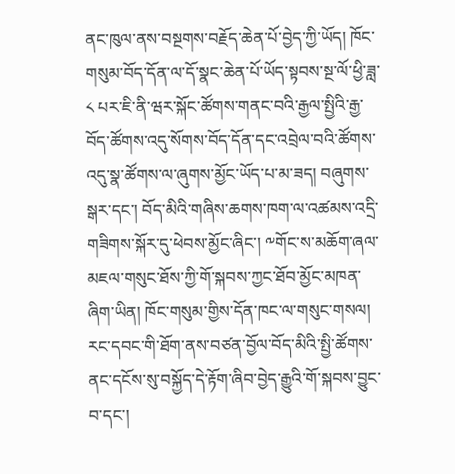ནང་ཁུལ་ནས་བསྔགས་བརྗོད་ཆེན་པོ་བྱེད་ཀྱི་ཡོད། ཁོང་གསུམ་བོད་དོན་ལ་དོ་སྣང་ཆེན་པོ་ཡོད་སྟབས་སྔ་ལོ་ཕྱི་ཟླ་ ༨ པར་ཇི་ནི་ཝར་སྐོང་ཚོགས་གནང་བའི་རྒྱལ་སྤྱིའི་རྒྱ་བོད་ཚོགས་འདུ་སོགས་བོད་དོན་དང་འབྲེལ་བའི་ཚོགས་འདུ་སྣ་ཚོགས་ལ་ཞུགས་མྱོང་ཡོད་པ་མ་ཟད། བཞུགས་སྒར་དང་། བོད་མིའི་གཞིས་ཆགས་ཁག་ལ་འཚམས་འདྲི་གཟིགས་སྐོར་དུ་ཕེབས་མྱོང་ཞིང་། ༸གོང་ས་མཆོག་ཞལ་མཇལ་གསུང་ཐོས་ཀྱི་གོ་སྐབས་ཀྱང་ཐོབ་མྱོང་མཁན་ཞིག་ཡིན། ཁོང་གསུམ་གྱིས་དོན་ཁང་ལ་གསུང་གསལ། རང་དབང་གི་ཐོག་ནས་བཙན་བྱོལ་བོད་མིའི་སྤྱི་ཚོགས་ནང་དངོས་སུ་བསྐྱོད་དེ་རྟོག་ཞིབ་བྱེད་རྒྱུའི་གོ་སྐབས་བྱུང་བ་དང་།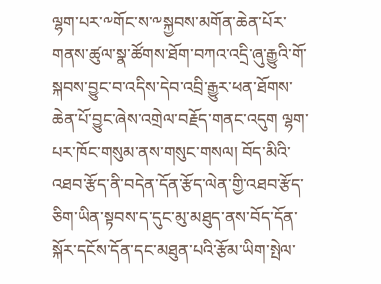ལྷག་པར་༸གོང་ས་༸སྐྱབས་མགོན་ཆེན་པོར་གནས་ཚུལ་སྣ་ཚོགས་ཐོག་བཀའ་འདྲི་ཞུ་རྒྱུའི་གོ་སྐབས་བྱུང་བ་འདིས་དེབ་འབྲི་རྒྱུར་ཕན་ཐོགས་ཆེན་པོ་བྱུང་ཞེས་འགྲེལ་བརྗོད་གནང་འདུག ལྷག་པར་ཁོང་གསུམ་ནས་གསུང་གསལ། བོད་མིའི་འཐབ་རྩོད་ནི་བདེན་དོན་རྩོད་ལེན་གྱི་འཐབ་རྩོད་ཅིག་ཡིན་སྟབས་ད་དུང་མུ་མཐུད་ནས་བོད་དོན་སྐོར་དངོས་དོན་དང་མཐུན་པའི་རྩོམ་ཡིག་སྤེལ་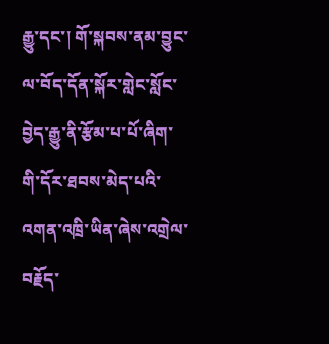རྒྱུ་དང་། གོ་སྐབས་ནམ་བྱུང་ལ་བོད་དོན་སྐོར་གླེང་སློང་བྱེད་རྒྱུ་ནི་རྩོམ་པ་པོ་ཞིག་གི་དོར་ཐབས་མེད་པའི་འགན་འཁྲི་ཡིན་ཞེས་འགྲེལ་བརྗོད་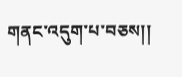གནང་འདུག་པ་བཅས།།